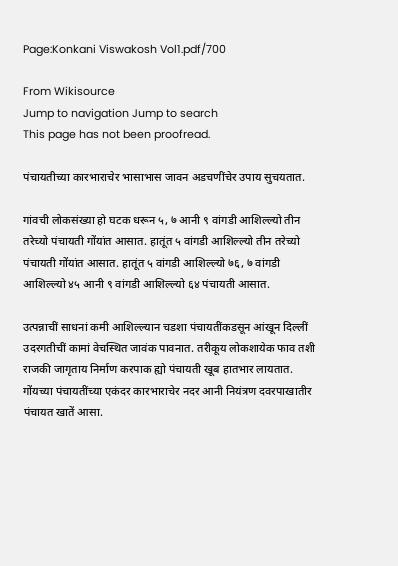Page:Konkani Viswakosh Vol1.pdf/700

From Wikisource
Jump to navigation Jump to search
This page has not been proofread.

पंचायतीच्या कारभाराचेर भासाभास जावन अडचणींचेर उपाय सुचयतात.

गांवची लोकसंख्या हो घटक धरून ५, ७ आनी ९ वांगडी आशिल्ल्यो तीन तरेच्यो पंचायती गोंयांत आसात. हातूंत ५ वांगडी आशिल्ल्यो तीन तरेच्यो पंचायती गोंयांत आसात. हातूंत ५ वांगडी आशिल्ल्यो ७६, ७ वांगडी आशिल्ल्यो ४५ आनी ९ वांगडी आशिल्ल्यो ६४ पंचायती आसात.

उत्पन्नाचीं साधनां कमी आशिल्ल्यान चडशा पंचायतींकडसून आंखून दिल्लीं उदरगतीचीं कामां वेचस्थित जावंक पावनात. तरीकूय लोकशायेक फाव तशी राजकी जागृताय निर्माण करपाक ह्यो पंचायती खूब हातभार लायतात. गोंयच्या पंचायतींच्या एकंदर कारभाराचेर नदर आनी नियंत्रण दवरपाखातीर पंचायत खातें आसा.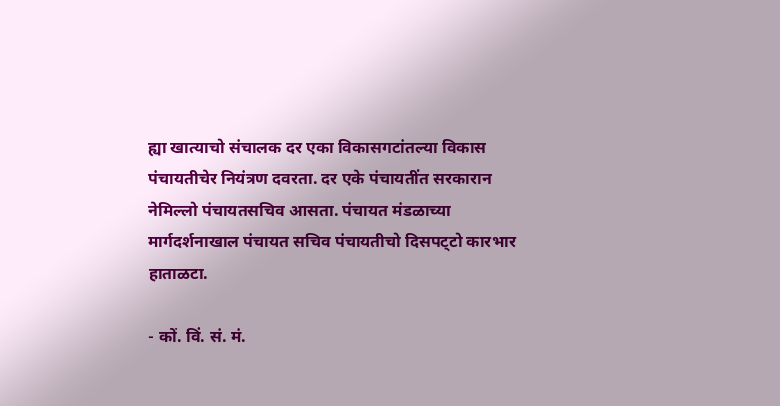ह्या खात्याचो संचालक दर एका विकासगटांतल्या विकास पंचायतीचेर नियंत्रण दवरता. दर एके पंचायतींत सरकारान नेमिल्लो पंचायतसचिव आसता. पंचायत मंडळाच्या मार्गदर्शनाखाल पंचायत सचिव पंचायतीचो दिसपट्‌टो कारभार हाताळटा.

- कों. विं. सं. मं.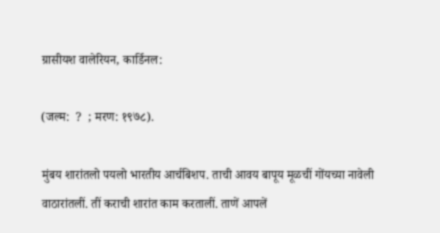ग्रासीयश वालेरियन, कार्डिनल:

(जल्म:  ?  ; मरण: १९७८).

मुंबय शारांतलो पयलो भारतीय आर्चबिशप. ताची आवय बापूय मूळचीं गोंयच्या नावेली वाठारांतलीं. तीं कराची शारांत काम करतालीं. ताणें आपलें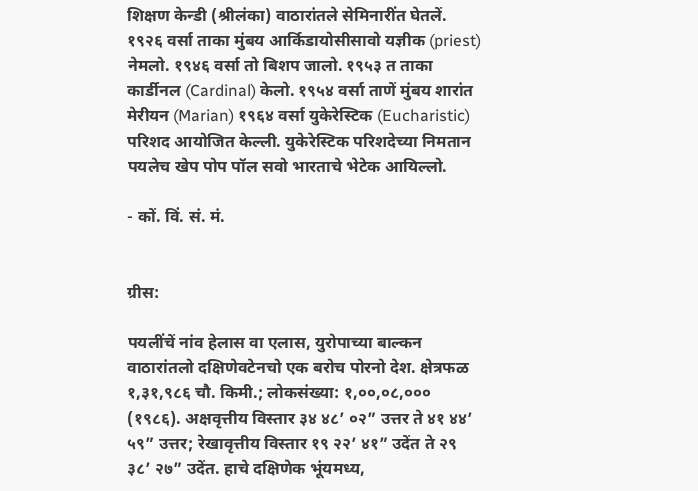शिक्षण केन्डी (श्रीलंका) वाठारांतले सेमिनारींत घेतलें. १९२६ वर्सा ताका मुंबय आर्किडायोसीसावो यज्ञीक (priest) नेमलो. १९४६ वर्सा तो बिशप जालो. १९५३ त ताका कार्डीनल (Cardinal) केलो. १९५४ वर्सा ताणें मुंबय शारांत मेरीयन (Marian) १९६४ वर्सा युकेरेस्टिक (Eucharistic) परिशद आयोजित केल्ली. युकेरेस्टिक परिशदेच्या निमतान पयलेच खेप पोप पॉल सवो भारताचे भेटेक आयिल्लो.

- कों. विं. सं. मं.


ग्रीस:

पयलींचें नांव हेलास वा एलास, युरोपाच्या बाल्कन वाठारांतलो दक्षिणेवटेनचो एक बरोच पोरनो देश. क्षेत्रफळ १,३१,९८६ चौ. किमी.; लोकसंख्या: १,००,०८,००० (१९८६). अक्षवृत्तीय विस्तार ३४ ४८’ ०२” उत्तर ते ४१ ४४’ ५९” उत्तर; रेखावृत्तीय विस्तार १९ २२’ ४१” उदेंत ते २९ ३८’ २७” उदेंत. हाचे दक्षिणेक भूंयमध्य,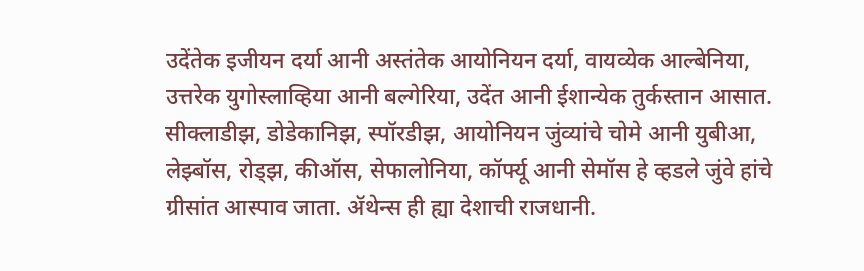उदेंतेक इजीयन दर्या आनी अस्तंतेक आयोनियन दर्या, वायव्येक आल्बेनिया, उत्तरेक युगोस्लाव्हिया आनी बल्गेरिया, उदेंत आनी ईशान्येक तुर्कस्तान आसात. सीक्लाडीझ, डोडेकानिझ, स्पॉरडीझ, आयोनियन जुंव्यांचे चोमे आनी युबीआ, लेझ्बॉस, रोड्‌झ, कीऑस, सेफालोनिया, कॉर्फ्यू आनी सेमॉस हे व्हडले जुंवे हांचे ग्रीसांत आस्पाव जाता. ॲथेन्स ही ह्या देशाची राजधानी.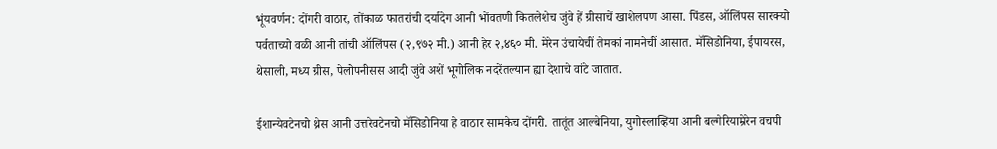भूंयवर्णन: दोंगरी वाठार, तोंकाळ फातरांची दर्यादेग आनी भोंवतणी कितलेशेच जुंवे हें ग्रीसाचें खाशेलपण आसा. पिंडस, ऑलिंपस सारक्यो पर्वताच्यो वळी आनी तांची ऑलिंपस (२,९७२ मी.) आनी हेर २,४६० मी. मेरेन उंचायेचीं तेमकां नामनेचीं आसात. मॅसिडोनिया, ईपायरस, थेसाली, मध्य ग्रीस, पेलोपनीसस आदी जुंवे अशें भूगोलिक नदरेंतल्यान ह्या देशाचे वांटे जातात.

ईशान्येवटेनचो थ्रेस आनी उत्तरेवटेनचो मॅसिडोनिया हे वाठार सामकेच दोंगरी. तातूंत आल्बेनिया, युगोस्लाव्हिया आनी बल्गेरियाम्रेरेन वचपी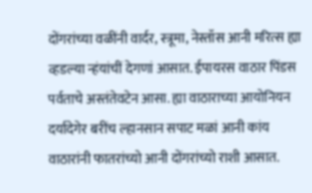दोंगरांच्या वळींनी वार्दर, स्त्रूमा, नेस्तॉस आनी मरित्स ह्या व्हडल्या न्हंयांचीं देगणां आसात. ईपायरस वाठार पिंडस पर्वताचे अस्तंतेवटेन आसा. ह्या वाठाराच्या आयोनियन दर्यादेगेर बरींच ल्हानसान सपाट मळां आनी कांय वाठारांनी फातरांच्यो आनी दोंगरांच्यो राशी आसात.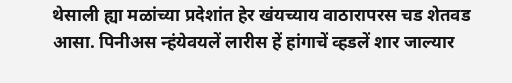थेसाली ह्या मळांच्या प्रदेशांत हेर खंयच्याय वाठारापरस चड शेतवड आसा. पिनीअस न्हंयेवयलें लारीस हें हांगाचें व्हडलें शार जाल्यार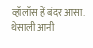व्हॉलॉस हें बंदर आसा. थेसाली आनी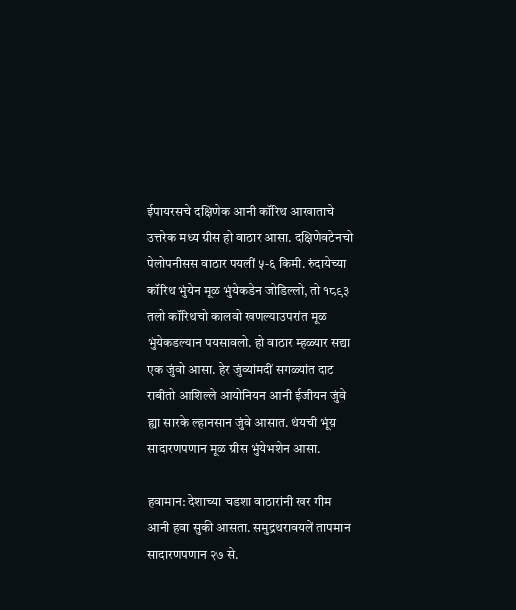ईपायरसचे दक्षिणेक आनी कॉरिथ आखाताचे उत्तरेक मध्य ग्रीस हो वाठार आसा. दक्षिणेवटेनचो पेलोपनीसस वाठार पयलीं ५-६ किमी. रुंदायेच्या कॉरिथ भुंयेन मूळ भुंयेकडेन जोडिल्लो, तो १८९३ तलो कॉरिथचो कालवो खणल्याउपरांत मूळ भुंयेकडल्यान पयसावलो. हो वाठार म्हळ्यार सद्या एक जुंवो आसा. हेर जुंव्यांमदीं सगळ्यांत दाट राबीतो आशिल्ले आयोनियन आनी ईजीयन जुंवे ह्या सारके ल्हानसान जुंवे आसात. थंयची भूंय़ सादारणपणान मूळ ग्रीस भुंयेभशेन आसा.

हवामान: देशाच्या चडशा वाठारांनी खर गीम आनी हवा सुकी आसता. समुद्रथरावयलें तापमान सादारणपणान २७ से.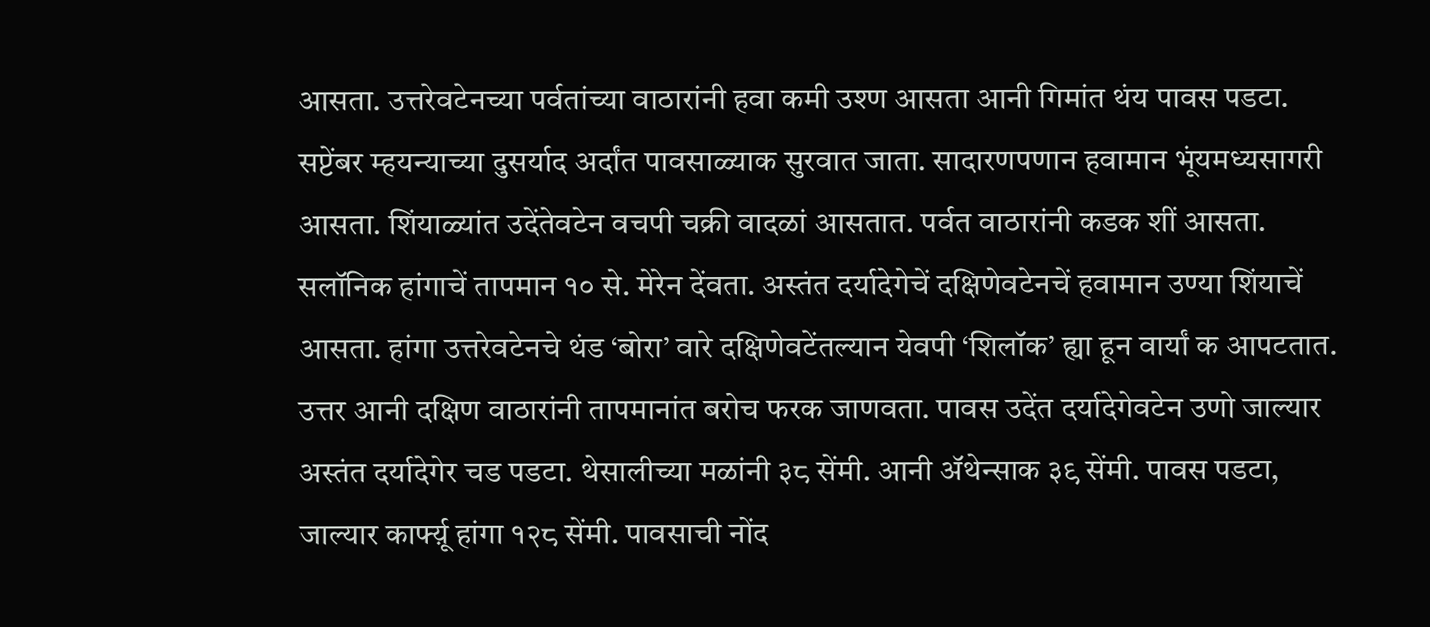आसता. उत्तरेवटेनच्या पर्वतांच्या वाठारांनी हवा कमी उश्ण आसता आनी गिमांत थंय पावस पडटा. सप्टेंबर म्हयन्याच्या दुसर्याद अर्दांत पावसाळ्याक सुरवात जाता. सादारणपणान हवामान भूंयमध्यसागरी आसता. शिंयाळ्यांत उदेंतेवटेन वचपी चक्री वादळां आसतात. पर्वत वाठारांनी कडक शीं आसता. सलॉनिक हांगाचें तापमान १० से. मेरेन देंवता. अस्तंत दर्यादेगेचें दक्षिणेवटेनचें हवामान उण्या शिंयाचें आसता. हांगा उत्तरेवटेनचे थंड ‘बोरा’ वारे दक्षिणेवटेंतल्यान येवपी ‘शिलॉक’ ह्या हून वार्यां क आपटतात. उत्तर आनी दक्षिण वाठारांनी तापमानांत बरोच फरक जाणवता. पावस उदेंत दर्यादेगेवटेन उणो जाल्यार अस्तंत दर्यादेगेर चड पडटा. थेसालीच्या मळांनी ३८ सेंमी. आनी ॲथेन्साक ३९ सेंमी. पावस पडटा, जाल्यार कार्फ्य़ू हांगा १२८ सेंमी. पावसाची नोंद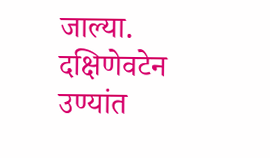जाल्या. दक्षिणेवटेन उण्यांत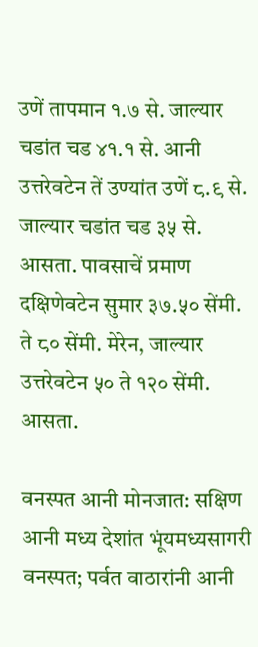उणें तापमान १.७ से. जाल्यार चडांत चड ४१.१ से. आनी उत्तरेवटेन तें उण्यांत उणें ८.९ से. जाल्यार चडांत चड ३५ से. आसता. पावसाचें प्रमाण दक्षिणेवटेन सुमार ३७.५० सेंमी. ते ८० सेंमी. मेरेन, जाल्यार उत्तरेवटेन ५० ते १२० सेंमी. आसता.

वनस्पत आनी मोनजात: सक्षिण आनी मध्य देशांत भूंयमध्यसागरी वनस्पत; पर्वत वाठारांनी आनी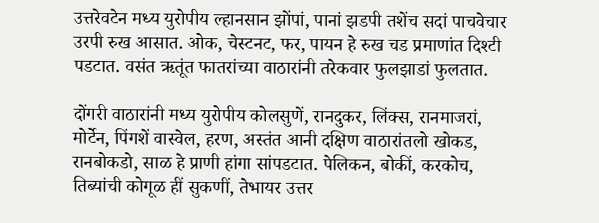उत्तरेवटेन मध्य युरोपीय ल्हानसान झोंपां, पानां झडपी तशेंच सदां पाचवेचार उरपी रुख आसात. ओक, चेस्टनट, फर, पायन हे रुख चड प्रमाणांत दिश्टी पडटात. वसंत ऋतूंत फातरांच्या वाठारांनी तरेकवार फुलझाडां फुलतात.

दोंगरी वाठारांनी मध्य युरोपीय कोलसुणें, रानदुकर, लिंक्स, रानमाजरां, मोर्टेन, पिंगशें वास्वेल, हरण, अस्तंत आनी दक्षिण वाठारांतलो खोकड, रानबोकडो, साळ हे प्राणी हांगा सांपडटात. पेलिकन, बोकीं, करकोच, तिब्यांची कोगूळ हीं सुकणीं, तेभायर उत्तर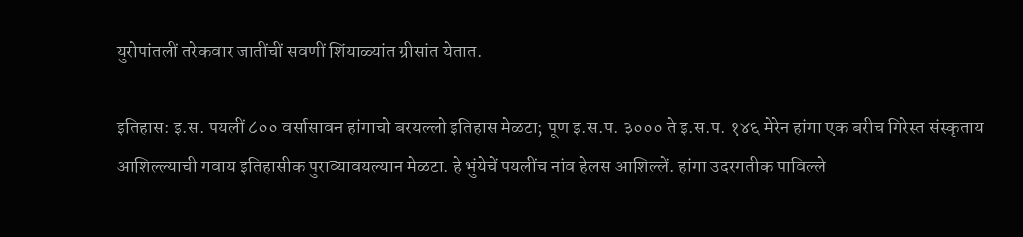युरोपांतलीं तरेकवार जातींचीं सवणीं शिंयाळ्यांत ग्रीसांत येतात.

इतिहास: इ.स. पयलीं ८०० वर्सासावन हांगाचो बरयल्लो इतिहास मेळटा; पूण इ.स.प. ३००० ते इ.स.प. १४६ मेरेन हांगा एक बरीच गिरेस्त संस्कृताय आशिल्ल्याची गवाय इतिहासीक पुराव्यावयल्यान मेळटा. हे भुंयेचें पयलींच नांव हेलस आशिल्लें. हांगा उदरगतीक पाविल्ले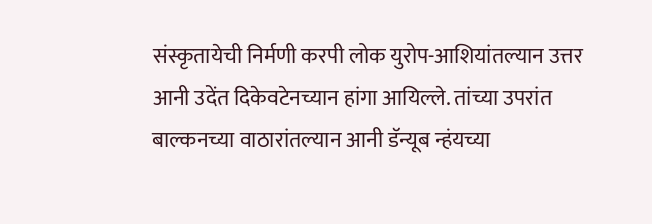संस्कृतायेची निर्मणी करपी लोक युरोप-आशियांतल्यान उत्तर आनी उदेंत दिकेवटेनच्यान हांगा आयिल्ले. तांच्या उपरांत बाल्कनच्या वाठारांतल्यान आनी डॅन्यूब न्हंयच्या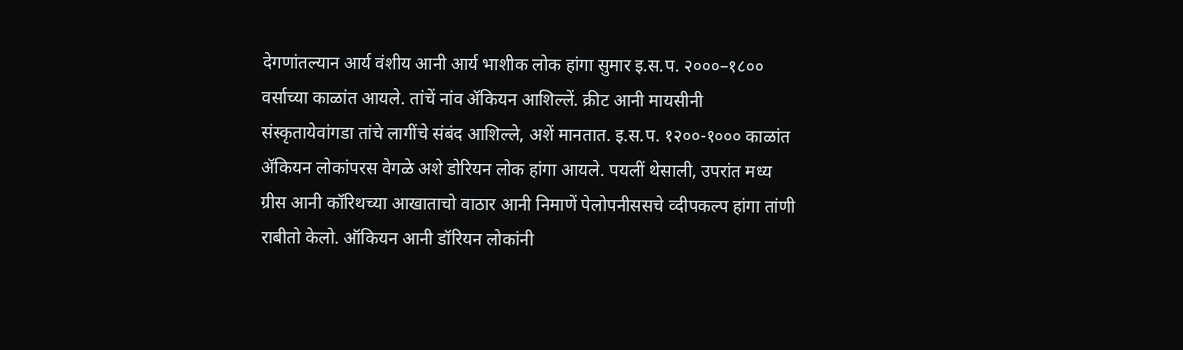देगणांतल्यान आर्य वंशीय आनी आर्य भाशीक लोक हांगा सुमार इ.स.प. २०००–१८०० वर्साच्या काळांत आयले. तांचें नांव ॲकियन आशिल्लें. क्रीट आनी मायसीनी संस्कृतायेवांगडा तांचे लागींचे संबंद आशिल्ले, अशें मानतात. इ.स.प. १२००-१००० काळांत ॲकियन लोकांपरस वेगळे अशे डोरियन लोक हांगा आयले. पयलीं थेसाली, उपरांत मध्य ग्रीस आनी कॉरिथच्या आखाताचो वाठार आनी निमाणें पेलोपनीससचे व्दीपकल्प हांगा तांणी राबीतो केलो. ऑकियन आनी डॉरियन लोकांनी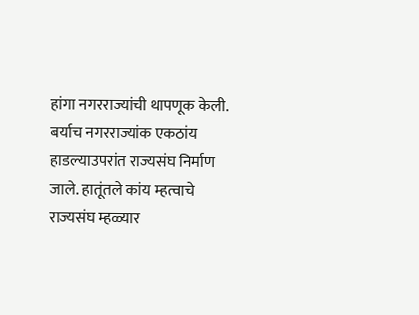हांगा नगरराज्यांची थापणूक केली. बर्याच नगरराज्यांक एकठांय हाडल्याउपरांत राज्यसंघ निर्माण जाले. हातूंतले कांय म्हत्वाचे राज्यसंघ म्हळ्यार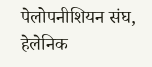पेलोपनीशियन संघ, हेलेनिक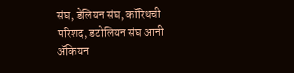संघ, डेलियन संघ, कॉरिथची परिशद, डटोलियन संघ आनी ॲकियन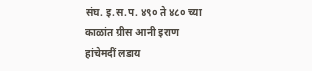संघ. इ.स.प. ४९० ते ४८० च्या काळांत ग्रीस आनी इराण हांचेमदीं लडाय